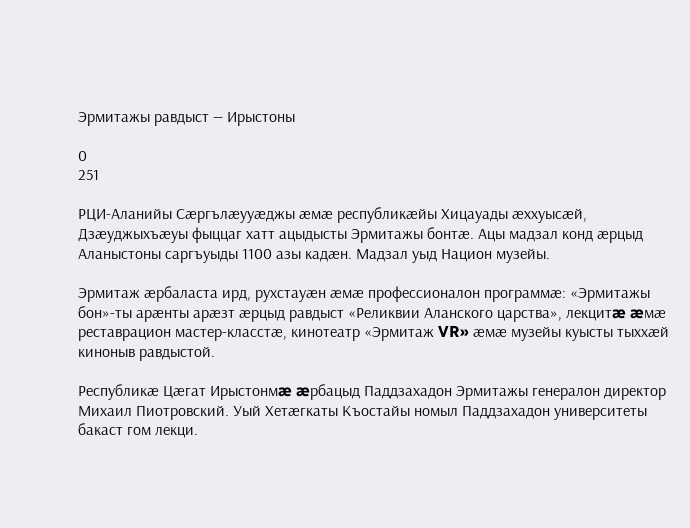Эрмитажы равдыст — Ирыстоны

0
251

РЦИ-Аланийы Сæргълæууæджы æмæ республикæйы Хицауады æххуысæй, Дзæуджыхъæуы фыццаг хатт ацыдысты Эрмитажы бонтæ. Ацы мадзал конд æрцыд Аланыстоны саргъуыды 1100 азы кадæн. Мадзал уыд Национ музейы.

Эрмитаж æрбаласта ирд, рухстауæн æмæ профессионалон программæ: «Эрмитажы бон»-ты арæнты арæзт æрцыд равдыст «Реликвии Аланского царства», лекцитæ æмæ реставрацион мастер-класстæ, кинотеатр «Эрмитаж VR» æмæ музейы куысты тыххæй киноныв равдыстой.

Республикæ Цæгат Ирыстонмæ æрбацыд Паддзахадон Эрмитажы генералон директор Михаил Пиотровский. Уый Хетæгкаты Къостайы номыл Паддзахадон университеты бакаст гом лекци.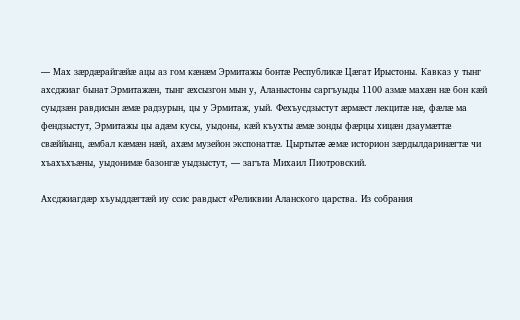— Мах зæрдæрайгæйæ ацы аз гом кæнæм Эрмитажы бонтæ Республикæ Цæгат Ирыстоны. Кавказ у тынг ахсджиаг бынат Эрмитажæн, тынг æхсызгон мын у, Аланыстоны саргъуыды 1100 азмæ махæн нæ бон кæй суыдзæн равдисын æмæ радзурын, цы у Эрмитаж, уый. Фехъусдзыстут æрмæст лекцитæ нæ, фæлæ ма фендзыстут, Эрмитажы цы адæм кусы, уыдоны, кæй къухты æмæ зонды фæрцы хицæн дзаумæттæ свæййынц, æмбал кæмæн нæй, ахæм музейон экспонаттæ. Цыртытæ æмæ историон зæрдылдаринæгтæ чи хъахъхъæны, уыдонимæ базонгæ уыдзыстут, — загъта Михаил Пиотровский.

Ахсджиагдæр хъуыддæгтæй иу ссис равдыст «Реликвии Аланского царства. Из собрания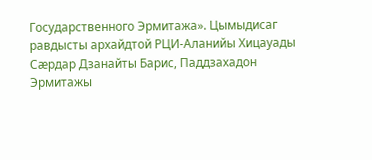Государственного Эрмитажа». Цымыдисаг равдысты архайдтой РЦИ-Аланийы Хицауады Сæрдар Дзанайты Барис, Паддзахадон Эрмитажы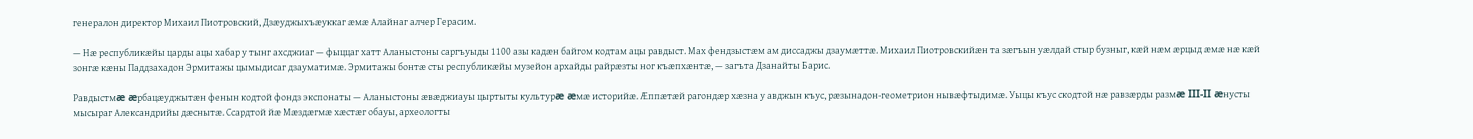генералон директор Михаил Пиотровский, Дзæуджыхъæуккаг æмæ Алайнаг алчер Герасим.

— Нæ республикæйы царды ацы хабар у тынг ахсджиаг — фыццаг хатт Аланыстоны саргъуыды 1100 азы кадæн байгом кодтам ацы равдыст. Мах фендзыстæм ам диссаджы дзаумæттæ. Михаил Пиотровскийæн та зæгъын уæлдай стыр бузныг, кæй нæм æрцыд æмæ нæ кæй зонгæ кæны Паддзахадон Эрмитажы цымыдисаг дзауматимæ. Эрмитажы бонтæ сты республикæйы музейон архайды райрæзты ног къæпхæнтæ, — загъта Дзанайты Барис.

Равдыстмæ æрбацæуджытæн фенын кодтой фондз экспонаты — Аланыстоны æвæджиауы цыртыты культурæ æмæ историйæ. Æппæтæй рагондæр хæзна у авджын къус, рæзынадон-геометрион нывæфтыдимæ. Уыцы къус скодтой нæ равзæрды размæ III-II æнусты мысыраг Александрийы дæснытæ. Ссардтой йæ Мæздæгмæ хæстæг обауы, археологты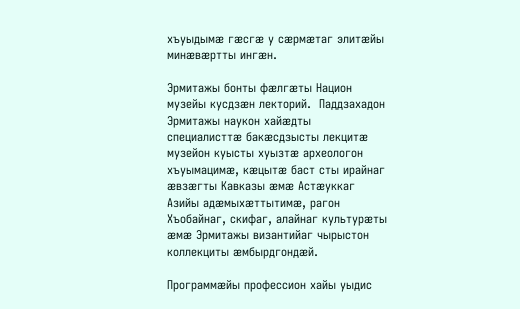хъуыдымæ гæсгæ у сæрмæтаг элитæйы минæвæртты ингæн.

Эрмитажы бонты фæлгæты Национ музейы кусдзæн лекторий.  Паддзахадон Эрмитажы наукон хайæдты специалисттæ бакæсдзысты лекцитæ музейон куысты хуызтæ археологон хъуымацимæ, кæцытæ баст сты ирайнаг æвзæгты Кавказы æмæ Астæуккаг Азийы адæмыхæттытимæ, рагон Хъобайнаг, скифаг, алайнаг культурæты æмæ Эрмитажы византийаг чырыстон коллекциты æмбырдгондæй.

Программæйы профессион хайы уыдис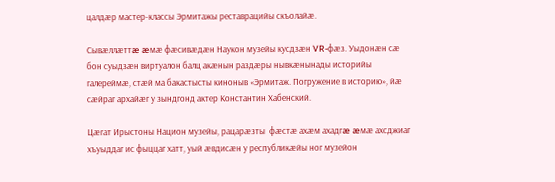цалдæр мастер-классы Эрмитажы реставрацийы скъолайæ.

Сывæллæттæ æмæ фæсивæдæн Наукон музейы кусдзæн VR-фæз. Уыдонæн сæ бон суыдзæн виртуалон балц акæнын раздæры нывкæнынады историйы галереймæ, стæй ма бакастысты киноныв «Эрмитаж. Погружение в историю», йæ сæйраг архайæг у зындгонд актер Константин Хабенский.

Цæгат Ирыстоны Национ музейы, рацарæзты  фæстæ ахæм ахадгæ æмæ ахсджиаг хъуыддаг ис фыццаг хатт, уый æвдисæн у республикæйы ног музейон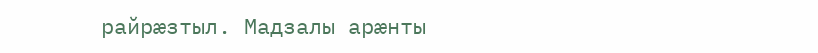райрæзтыл. Мадзалы арæнты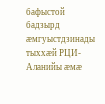бафыстой бадзырд æмгуыстдзинады тыххæй РЦИ-Аланийы æмæ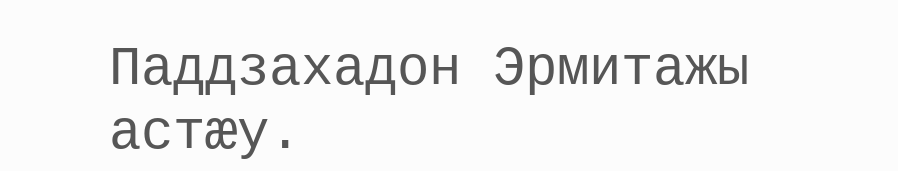Паддзахадон Эрмитажы астæу.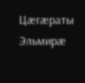Цæгæраты Эльмирæ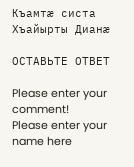Къамтæ систа Хъайырты Дианæ

ОСТАВЬТЕ ОТВЕТ

Please enter your comment!
Please enter your name here